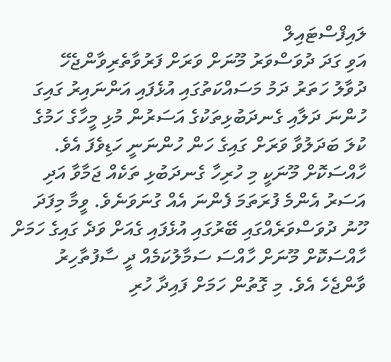ލައިފްސްޓައިލް
އަވި ގަދަ ދުވަސްވަރު މޫނަށް ވަރަށް ފަރުވާތެރިވާންޖެހޭ
ދުވާލު ހަތަރު ދަމު މަސައްކަތުގައި އުޅެފައި އަންނައިރު ގައިގަ ހުންނަ ދަލާއި ގެނދަބުޅިތަކުގެ އަސަރުން މުޅި މީހާގެ ހަމުގެ ކުލަ ބަދަލުވާ ވަރަށް ގައިގެ ހަން ހުންނަނީ ހަޑިވެފަ އެވެ. ހާއްސަކޮށް މޫނަކީ މި ހުރިހާ ގެނދަބުޅި ތަކެއް ޖަމާވާ އަދި އަސަރު އެންމެ ފުރަތަމަ ފެންނަ އެއް ގުނަވަނެވެ. ވީމާ މިފަދަ ހޫނު ދުވަސްވަރެއްގައި ބޭރުގައި އުޅެފައި ގެއަށް ވަދެ ގައިގެ ހަމަށް ހާއްސަކޮށް މޫނަށް ހާއްސަ ސަމާލުކަމެއް ދީ ސާފުތާހިރު ވާންޖެހެ އެވެ. މި ގޮތުން ހަމަށް ފައިދާ ހުރި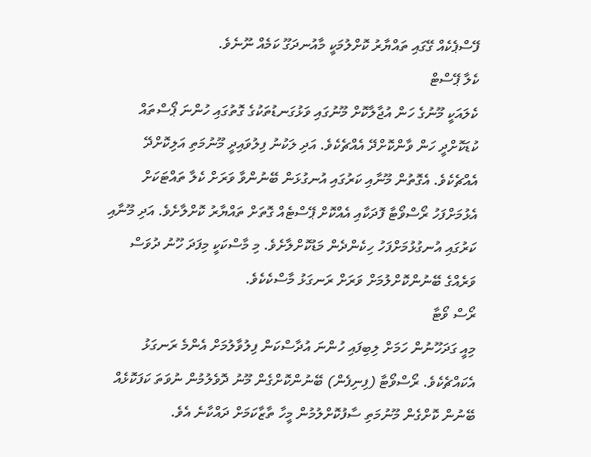ފޭސްޕެކެއް ގޭގައި ތައްޔާރު ކޮށްލުމަކީ މާއުނދަގޫ ކަމެއް ނޫނެވެ.
ކެލާ ޕޭސްޓް
ކެލައަކީ މޫނުގެ ހަން އުޖާލާކޮށް މޫނުގައި ވަޅުގަނޑުތަކުގެ ގޮތުގައި ހުންނަ ޕޯސްތައް ކުޑަކޮށްދީ ހަން ވާންކޮށްދޭ އެއްޗެކެވެ. އަދި ލަކުނު ފިލުވައިދީ މޫނުމަތި އަލިކޮށްދޭ އެއްޗެކެވެ. އެގޮތުން މޫނާއި ކަރުގައި އުނގުޅަން ބޭނުންވާ ވަރަށް ކެލާ ތައްޓަކަށް އެޅުމަށްފަހު ރޯސްވޯޓާ ފޮދަކާއި އެއްކޮށް ޕޭސްޓެއް ގޮތަށް ތައްޔާރު ކޮށްލާށެވެ. އަދި މޫނާއި ކަރުގައި އުނގުޅުމަށްފަހު ހިކެންދެން މަޑުކޮށްލާށެވެ. މި މާސްކަކީ މިފަދަ ހޫނު ދުވަސް ވަރެއްގެ ބޭނުންކޮށްލުމަށް ވަރަށް ރަނގަޅު މާސްކެކެވެ.
ރޯސް ވޯޓާ
މިއީ ގަދަހޫނުން ހަމަށް ލިބިފައި ހުންނަ އުދާސްކަން ފިލުވާލުމަށް އެންމެ ރަނގަޅު އެކައްޗެކެވެ. ރޯސްވޯޓާ (ފިނިފެން) ބޭނުންކޮށްގެން މޫނު ދޮވެލުމުން ނުވަތަ ކަފަކޮޅެއް ބޭނުން ކޮށްގެން މޫނުމަތި ސާފުކޮށްލުމުން މީހާ ތާޒާކަމަށް ދައްކާނެ އެވެ.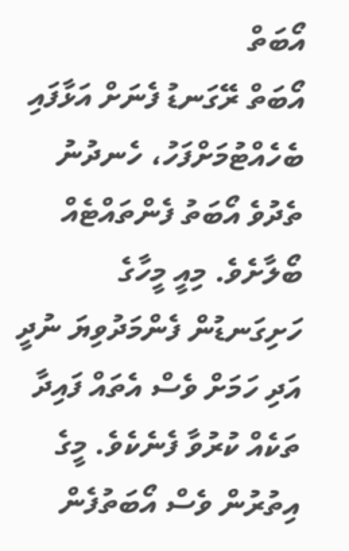އޯބަތް
އޯބަތް ރޭގަނޑު ފެނަށް އަޅާފައި ބެހެއްޓުމަށްފަހު، ހެނދުނު ތެދުވެ އޯބަތު ފެންތައްޓެއް ބޯލާށެވެ. މިއީ މީހާގެ ހަށިގަނޑުން ފެންމަދުވިޔަ ނުދީ އަދި ހަމަށް ވެސް އެތައް ފައިދާ ތަކެއް ކުރުވާ ފެނެކެވެ. މީގެ އިތުރުން ވެސް އޯބަތުފެން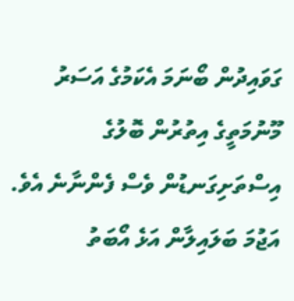ގަވައިދުން ބޯނަމަ އެކަމުގެ އަސަރު މޫނުމަތީގެ އިތުރުން ބޮލުގެ އިސްތަށިގަނޑުން ވެސް ފެންނާނެ އެވެ. އަޖުމަ ބަލައިލާން އަޅެ އޯބަތު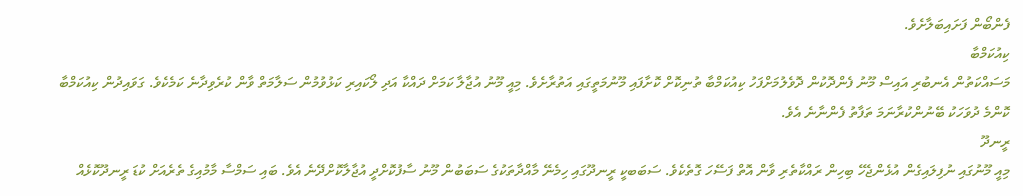ފެންބޯން ފަށައިބަލާށެވެ.
ކިއުކަމްބާ
މަސައްކަތުން އެނބުރި އައިސް މޫނު ފެންދޮކުން ދޮވެލުމަށްފަހު ކިއުކަމްބާ ތުނިކޮށް ކޮށާފައި މޫނުމަތީގައި އަތުރާށެވެ. މިއީ މޫނު އުޖާލާ ކަމަށް ދައްކާ އަދި ލޯކައިރި ކަޅުވުމުން ސަލާމަތް ވާން ކުރެވިދާނެ ކަމެކެވެ. ގަވައިދުން ކިއުކަމްބާ ކޮންމެ ދުވަހަކު ބޭނުންކުރާނަމަ ތަފާތު ފެންނާނެ އެވެ.
ރީނދޫ
މިއީ މޫނުގައި ނުފިލައިގެން އުޅެންޖެހޭ ބިހިން ރައްކާތެރި ވާން އޮތް ފަސޭހަ ގޮތެކެވެ. ސަބަބކީ ރީނދޫގައި ހިމެނޭ މާއްދާތަކުގެ ސަބަބުން މޫނު ސާފުކޮށްދީ އުޖާލާކޮށްދޭނެ އެވެ. ބައި ސަމްސާ މާމުއިގެ ތެރެއަށް ކުޑަ ރީނދޫކޮޅެއް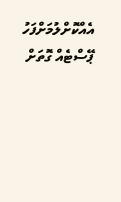އެއްކޮށްލުމަށްފަހު ޕޭސްޓެއް ގޮތަށް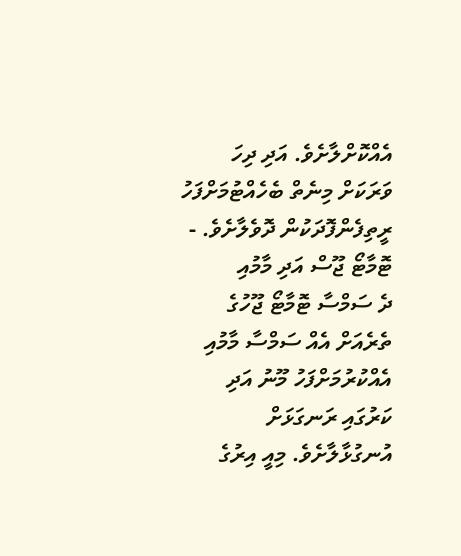އެއްކޮށްލާށެވެ. އަދި ދިހަ ވަރަކަށް މިނެތް ބެހެއްޓުމަށްފަހު ރީތިފެންފޮދަކުން ދޮވެލާށެވެ. -
ޓޮމާޓޯ ޖޫސް އަދި މާމުއި
ދެ ސަމްސާ ޓޮމާޓޯ ޖޫހުގެ ތެރެއަށް އެއް ސަމްސާ މާމުއި އެއްކުރުމަށްފަހު މޫނު އަދި ކަރުގައި ރަނގަޅަށް އުނގުޅާލާށެވެ. މިއީ އިރުގެ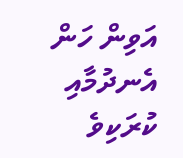އަވިން ހަން އެނދުމާއި ކުރަކިވެ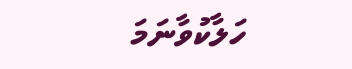ހަލާކުވާނަމަ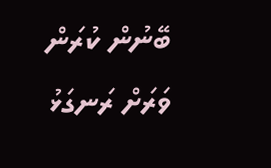ބޭނުން ކުރަން ވަރަށް ރަނގަޅު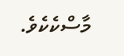މާސްކެކެވެ.